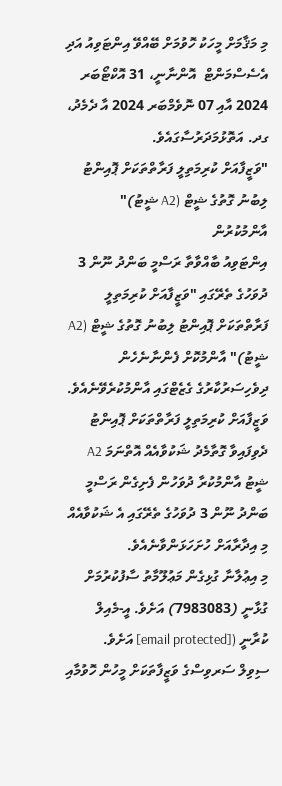މި މަޤާމަށް މީހަކު ހޮވުމަށް ބޭއްވޭ އިންޓަވިއު އަދި އެސެސްމަންޓް  އޮންނާނީ، 31 އޮކްޓޯބަރ 2024 އާއި 07 ނޮވެމްބަރ 2024 އާ ދެމެދު، ގދ. އަތޮޅުމަދަރުސާގައެވެ.
"ވަޒީފާއަށް ކުރިމަތިލީ ފަރާތްތަކަށް ޕޮއިންޓު ލިބުނު ގޮތުގެ ޝީޓް (A2 ޝީޓު)" އާންމުކުރުން
އިންޓަވިއު ބާއްވާތާ ރަސްމީ ބަންދު ނޫން 3 ދުވަހުގެ ތެރޭގައި "ވަޒީފާއަށް ކުރިމަތިލީ ފަރާތްތަކަށް ޕޮއިންޓު ލިބުނު ގޮތުގެ ޝީޓް (A2 ޝީޓު)" އާންމުކޮށް ފެންނާނެހެން ދިވެހިސަރުކާރުގެ ގެޒެޓްގައި އާންމުކުރެވޭނެއެވެ. ވަޒީފާއަށް ކުރިމަތިލީ ފަރާތްތަކަށް ޕޮއިންޓު ދެވިފައިވާ ގޮތާމެދު ޝަކުވާއެއް އޮތްނަމަ A2 ޝީޓު އާންމުކުރާ ދުވަހުން ފެށިގެން ރަސްމީ ބަންދު ނޫން 3 ދުވަހުގެ ތެރޭގައި އެ ޝަކުވާއެއް މި އިދާރާއަށް ހުށަހަޅަންވާނެއެވެ.
މި އިޢުލާނާ ގުޅިގެން މަޢުލޫމާތު ސާފުކުރުމަށް ގުޅާނީ (7983083) އަށެވެ. އީ-މެއިލް ކުރާނީ ([email protected] އަށެވެ.
ސިވިލް ސަރވިސްގެ ވަޒީފާތަކަށް މީހުން ހޮވުމާއި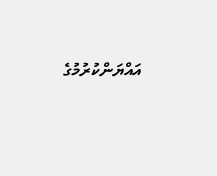އައްޔަންކުރުމުގެ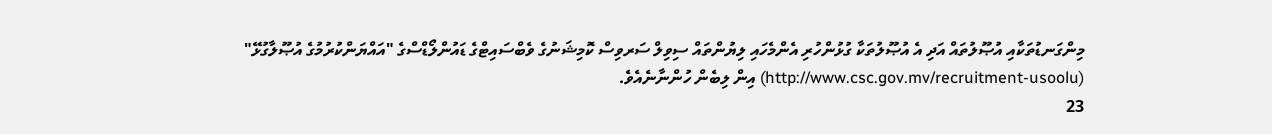މިންގަނޑުތަކާއި އުޞޫލުތައް އަދި އެ އުޞޫލުތަކާ ގުޅުންހުރި އެންމެހައި ލިޔުންތައް ސިވިލް ސަރވިސް ކޮމިޝަނުގެ ވެބްސައިޓްގެ ޑައުންލޯޑްސްގެ "އައްޔަންކުރުމުގެ އުޞޫލާގުޅޭ" (http://www.csc.gov.mv/recruitment-usoolu) އިން ލިބެން ހުންނާނެއެވެ.
23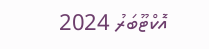އޮކްޓޫބަރު 2024